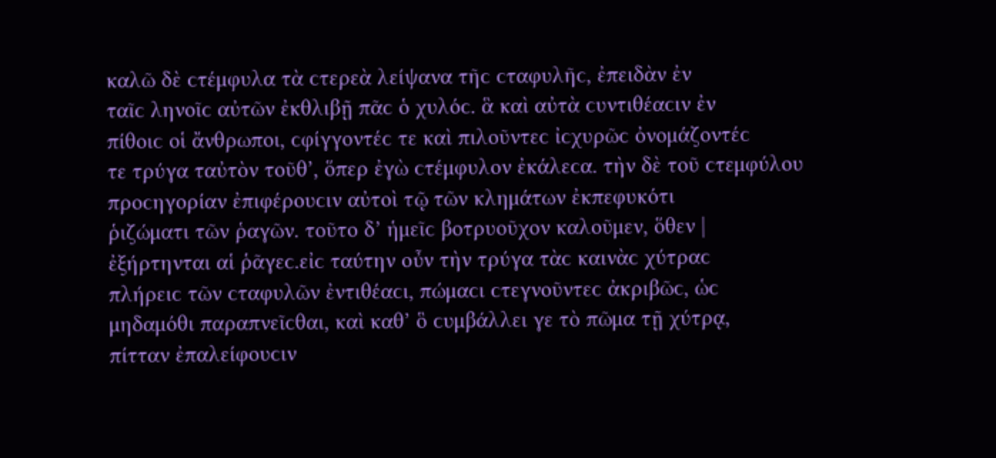καλῶ δὲ ϲτέμφυλα τὰ ϲτερεὰ λείψανα τῆϲ ϲταφυλῆϲ, ἐπειδὰν ἐν
ταῖϲ ληνοῖϲ αὐτῶν ἐκθλιβῇ πᾶϲ ὁ χυλόϲ. ἃ καὶ αὐτὰ ϲυντιθέαϲιν ἐν
πίθοιϲ οἱ ἄνθρωποι, ϲφίγγοντέϲ τε καὶ πιλοῦντεϲ ἰϲχυρῶϲ ὀνομάζοντέϲ
τε τρύγα ταὐτὸν τοῦθ’, ὅπερ ἐγὼ ϲτέμφυλον ἐκάλεϲα. τὴν δὲ τοῦ ϲτεμφύλου
προϲηγορίαν ἐπιφέρουϲιν αὐτοὶ τῷ τῶν κλημάτων ἐκπεφυκότι
ῥιζώματι τῶν ῥαγῶν. τοῦτο δ’ ἡμεῖϲ βοτρυοῦχον καλοῦμεν, ὅθεν |
ἐξήρτηνται αἱ ῥᾶγεϲ.εἰϲ ταύτην οὖν τὴν τρύγα τὰϲ καινὰϲ χύτραϲ
πλήρειϲ τῶν ϲταφυλῶν ἐντιθέαϲι, πώμαϲι ϲτεγνοῦντεϲ ἀκριβῶϲ, ὡϲ
μηδαμόθι παραπνεῖϲθαι, καὶ καθ’ ὃ ϲυμβάλλει γε τὸ πῶμα τῇ χύτρᾳ,
πίτταν ἐπαλείφουϲιν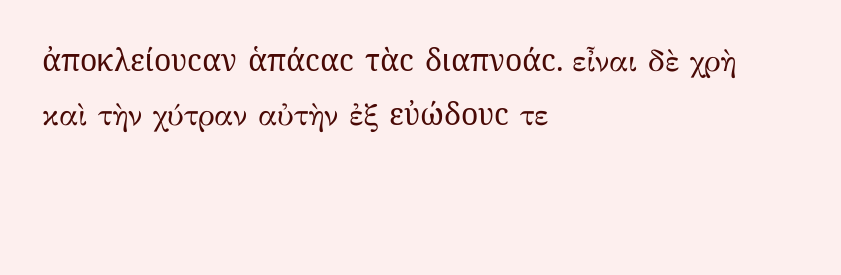ἀποκλείουϲαν ἁπάϲαϲ τὰϲ διαπνοάϲ. εἶναι δὲ χρὴ
καὶ τὴν χύτραν αὐτὴν ἐξ εὐώδουϲ τε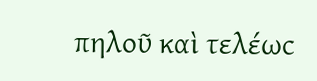πηλοῦ καὶ τελέωϲ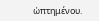ὠπτημένου.